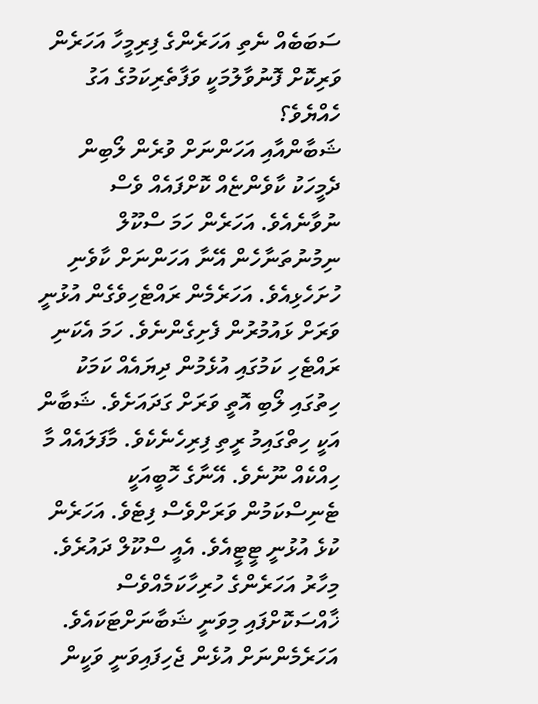ސަބަބެއް ނެތި އަހަރެންގެ ފިރިމީހާ އަހަރެން ވަރިކޮށް ފޮނުވާލުމަކީ ވަފާތެރިކަމުގެ އަގު ހެއްޔެވެ؟
ޝަބާންއާއި އަހަންނަށް ވުރެން ލޯބިން ދެމީހަކު ކާވެންޏެއް ކޮށްފައެއް ވެސް ނުވާނެއެވެ. އަހަރެން ހަމަ ސްކޫލް ނިމުނުތަނާހެން އޭނާ އަހަންނަށް ކާވެނި ހުށަހެޅިއެވެ. އަހަރެމެން ރައްޓެހިވެގެން އުޅުނީ ވަރަށް ޅައުމުރުން ފެށިގެންނެވެ. ހަމަ އެކަނި ރައްޓެހި ކަމުގައި އުޅެމުން ދިޔައެއް ކަމަކު ހިތުގައި ލޯބި އޮތީ ވަރަށް ގަދައަށެވެ. ޝަބާން އަކީ ހިތްގައިމު ރީތި ފިރިހެނެކެވެ. މާފަލައެއް މާ ހިއްކެއް ނޫނެވެ. އޭނާގެ ހޮބީއަކީ ޓެނިސްކަމުން ވަރަށްވެސް ފިޓެވެ. އަހަރެން ކުޅެ އުޅުނީ ޓީޓީއެވެ. އެއީ ސްކޫލް ދައުރެވެ. މިހާރު އަހަރެންގެ ހުރިހާކަމެއްވެސް ޚާއްސަކޮށްފައި މިވަނީ ޝަބާނަށްޓަކައެވެ.
އަހަރެމެންނަށް އުޅެން ޖެހިފައިވަނީ ވަކީން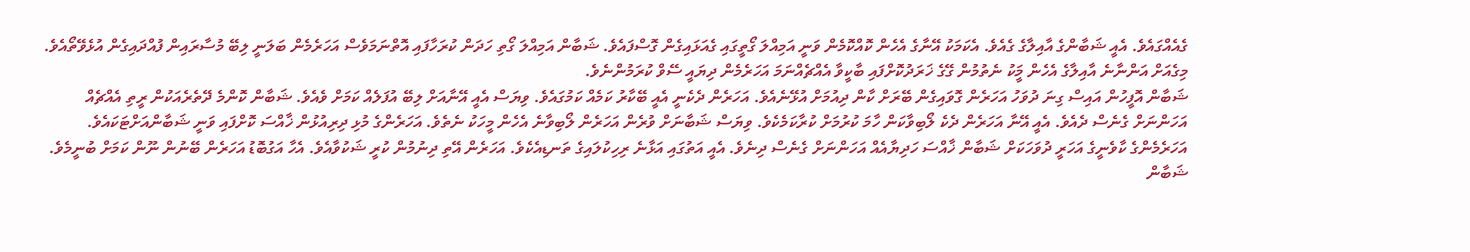ގެއެއްގައެވެ. އެއީ ޝަބާންގެ އާއިލާގެ ގެއެވެ. އެކަމަކު އޭނާގެ އެހެން ކޮއްކޮމެން ވަނީ އަމިއްލަ ގޯތީގައި ގެއަޅައިގެން ގޮސްފައެވެ. ޝަބާން އަމިއްލަ ގޯތި ހަދަން ކުރަހާފައި އޮތްނަމަވެސް އަހަރެމެން ބަލަނީ ލިބޭ މުސާރައިން ފުއްދައިގެން އުޅެވޭތޯއެވެ. މިގެއަށް އަންނާނެ އާއިލާގެ އެހެން މީަކު ނެތުމުން ގޭގެ ޚަރަދުކޮށްފައި ބާކީވާ އެއްޗެއްނަމަ އަހަރެމެން ދިޔައީ ސޭވް ކުރަމުންނެވެ.
ޝަބާން އޮފީހުން އައިސް ގިނަ ދުވަހު އަހަރެން ގޮވައިގެން ބޭރަށް ކާން ދިއުމަށް އުޅޭނެއެވެ. އަހަރެން ދެކެނީ އެއީ ބޭކާރު ކަމެއް ކަމުގައެވެ. ވިޔަސް އެއީ އޭނާއަށް ލިބޭ އުފަލެއް ކަމަށް ވެއެވެ. ޝަބާން ކޮންމެ ދޭތެރެއަކުން ރީތި އެއްޗެއް އަހަންނަށް ގެނެސް ދެއެވެ. އެއީ އޭނާ އަހަރެން ދެކެ ލޯބިވާކަން ހާމަ ކުރުމަށް ކުރާކަމެކެވެ. ވިޔަސް ޝަބާނަށް ވުރެން އަހަރެން ލޯބިވާނެ އެހެން މީހަކު ނެތެވެ. އަހަރެންގެ މުޅި ދިރިއުޅުން ޚާއްސަ ކޮށްފައި ވަނީ ޝަބާންއަށްޓަކައެވެ.
އަހަރެމެންގެ ކާވެނީގެ އަހަރީ ދުވަހަކަށް ޝަބާން ޚާއްސަ ހަދިޔާއެއް އަހަންނަށް ގެނެސް ދިނެވެ. އެއީ އަތުގައި އަޅާނެ ރިހިކުލައިގެ ތަނޑިއެކެވެ. އަހަރެން އޭތި ދިނުމުން ކުރީ ޝަކުވާއެވެ. އެހާ އަގުބޮޑު އަހަރެން ބޭނުން ނޫން ކަމަށް ބުނީމެވެ. ޝަބާން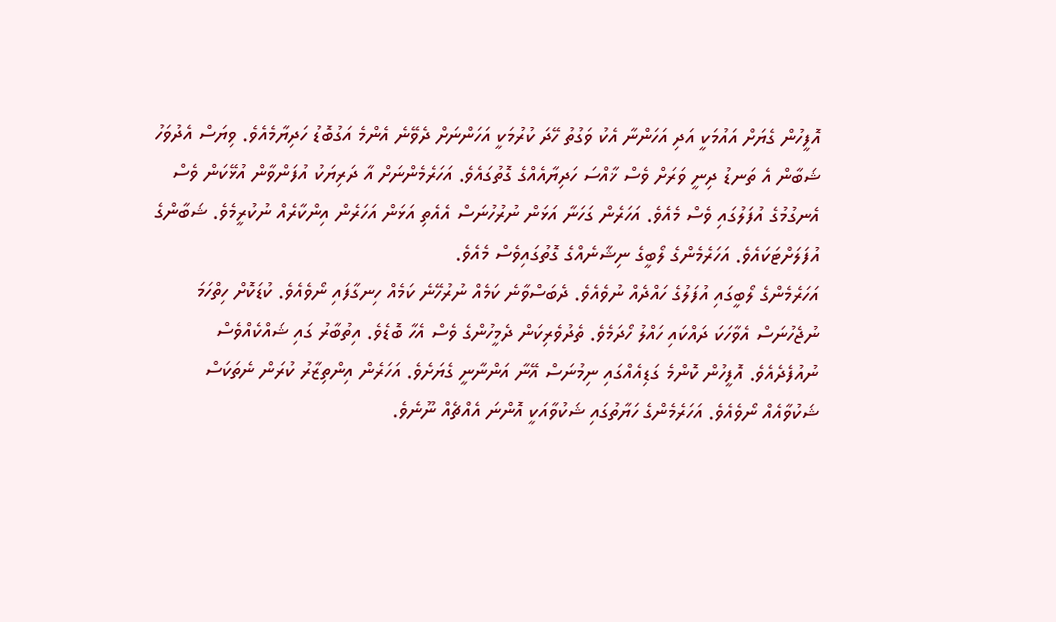އޮފީހުން ގެޔަށް އައުމަކީ އަދި އަހަންނާ އެކު ވަގުތު ހޭދަ ކުރުމަކީ އަހަންނަށް ދެވޭނެ އެންމެ އަގުބޮޑު ހަދިޔާމެއެވެ. ވިޔަސް އެދުވަހު ޝަބާން އެ ތަނޑު ދިނީ ވަރަށް ވެސް ޚާއްސަ ހަދިޔާއެއްގެ ގޮތުގައެވެ. އަހަރެމެންނަށް އާ ދަރިޔަކު އުފަންވާން އުޅޭކަން ވެސް އެނގުމުގެ އުފަލުގައި ވެސް މެއެވެ. އަހަރެން ގަހަނާ އަޅަން ނުރުހުނަސް އެއެތި އަޅަން އަހަރެން އިންކާރެއް ނުކުރީމެވެ. ޝަބާންގެ އުފަލަށްޓަކައެވެ. އަހަރެމެންގެ ލޯބީގެ ނިޝާނެއްގެ ގޮތުގައިވެސް މެއެވެ.
އަހަރެމެންގެ ލޯބީގައި އުފަލުގެ ހައްދެއް ނުވެއެވެ. ދެބަސްވާނެ ކަމެއް ނުރުހޭނެ ކަމެއް ހިނގާފައި ނޯވެއެވެ. ކުޑަކޮށް ހިތްހަމަ ނުޖެހުނަސް އެވާހަކަ ދައްކައި ހައްލު ހޯދަމެވެ. ތެދުވެރިކަން ދެމީހުންގެ ވެސް އެހާ ބޮޑެވެ. އިތުބާރު ގައި ޝައްކެއްވެސް ނުއުފެދެއެވެ. އޮފީހުން ކޮންމެ ގަޑިއެއްގައި ނިމުނަސް އޭނާ އަންނާނީ ގެޔަށެވެ. އަހަރެން އިންތިޒާރު ކުރަން ނެތަކަސް ޝަކުވާއެއް ނޯވެއެވެ. އަހަރެމެންގެ ހަޔާތުގައި ޝަކުވާއަކީ އޮންނަ އެއްޗެއް ނޫނެވެ.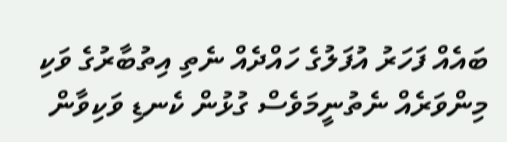ބައެއް ފަހަރު އުފަލުގެ ހައްދެއް ނެތި އިތުބާރުގެ ވަކި މިންވަރެއް ނެތުނީމަވެސް ގުޅުން ކެނޑި ވަކިވާން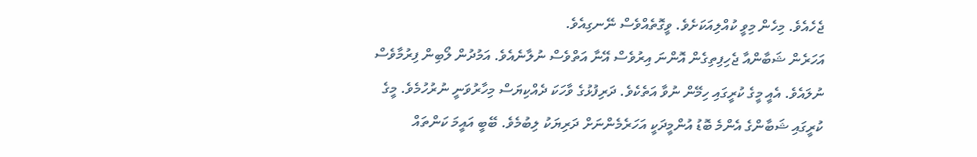ޖެހެއެވެ. މިހެން މިވީ ކުއްލިއަކަށެވެ. ވީގޮތެއްވެސް ނޭނގިއެވެ.
އަހަރެން ޝަބާންއާ ޖެހިފިތިގެން އޮންނަ އިރުވެސް އޭނާ އަތްވެސް ނުލާނެއެވެ. އަމުދުން ލޯބިން ފިރުމާވެސް ނުލައެވެ. އެއީ މީގެ ކުރީގައި ހިމޭން ނުވާ އަތެކެވެ. ދަރިފުޅުގެ ވާހަކަ ދެއްކިޔަސް މިހާރުވަނީ ނުރުހުމެވެ. މީގެ ކުރީގައި ޝަބާންގެ އެންމެ ބޮޑު އުންމީދަކީ އަހަރެމެންނަށް ދަރިޔަކު ލިބުމެވެ. ބޭބީ އައީމަ ކަންތައް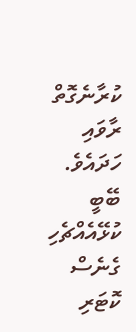ކުރާނެގޮތް ރާވައި ހަދައެވެ. ބޭބީ ކުޅޭއެއްޗެހި ގެނެސް ކޮޓަރި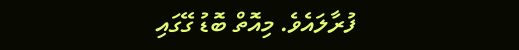ފުރާލައެވެ. މިއޮތް ބޮޑު ގޭގައި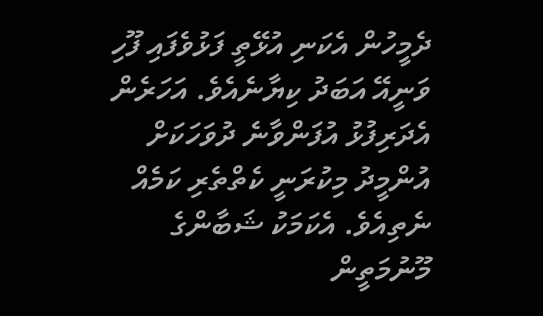ދެމީހުން އެކަނި އުޅޭތީ ފަޅުވެފައި ފޫހި ވަނީއޭ އަބަދު ކިޔާނެއެވެ. އަހަރެން އެދަރިފުޅު އުފަންވާނެ ދުވަހަކަށް އުންމީދު މިކުރަނީ ކެތްތެރި ކަމެއް ނެތިއެވެ. އެކަމަކު ޝަބާންގެ މޫނުމަތީން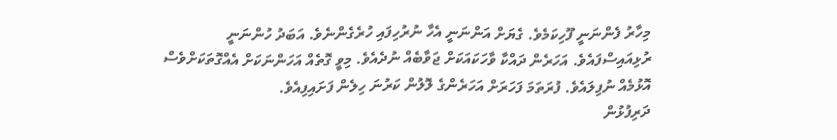މިހާރު ފެންނަނީ ފޫހިކަމެވެ. ގެޔަށް އަންނަނީ އެހާ ނުރުހިފައި ހުރެގެންނެވެ. އަބަދު ހުންނަނީ ރުޅިއައިސްފައެވެ. އަހަރެން ދައްކާ ވާހަކައަކަށް ޖަވާބެއް ނުދެއެވެ. މިވީ ގޮތެއް އަހަންނަކަށް އެއްގޮތަކަށްވެސް އޮޅުމެއް ނުފިލައެވެ. ފުރަތަމަ ފަހަރަށް އަހަރެންގެ ލޮލުން ކަރުނަ ހިލެން ފަށައިފިއެވެ.
ދަރިފުޅުން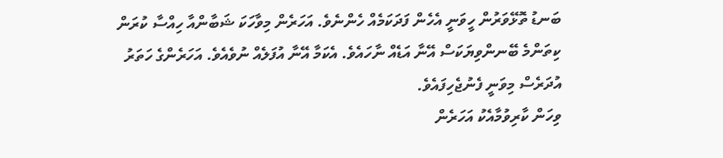ބަނޑު ތޮޅޭވަރުން ހީވަނީ އެހެން ފަދަކަމެއް ހެންނެވެ. އަހަރެން މިވާހަކަ ޝަބާންއާ ހިއްސާ ކުރަން ކިތަންމެ ބޭނންވިޔަކަސް އޭނާ އަޑެއް ނާހައެވެ. އެކަމާ އޭނާ އުފަލެއް ނުވެއެވެ. އަހަރެންގެ ހަތަރު އުދަރެސް މިވަނީ ފެނުޖެހިފައެވެ.
ވިހަން ކާރިވުމާއެކު އަހަރެން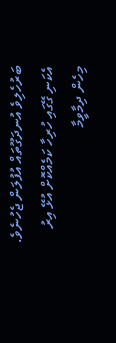ބަރުހެލިވެ އުނދަގޫތައް އުފުލަން ޖެހުނެވެ. އެކަނި ގޭގައި ހުރިހާ ކަމެއްކޮށް އުޅޭ އިރު މިހެން ދިމާވީމާ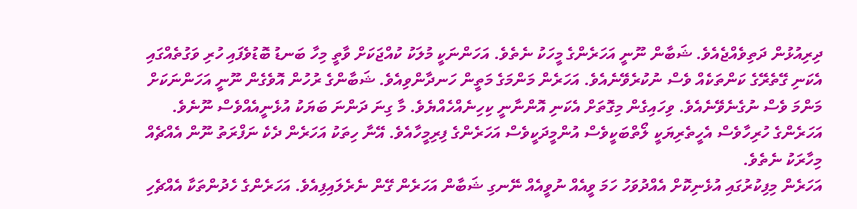ދިރިއުޅުން ދަތިވެއްޖެއެވެ. ޝަބާން ނޫނީ އަހަރެންގެ މީހަކު ނެތެވެ. އަހަންނަކީ މުލަކު ކުއްޖަކަށް ވާތީ މިހާ ބަނޑު ބޮޑުވެފައި ހުރި ވަގުތެއްގައި އެކަނި ގޭތެރޭގެ ކަންތަކެއް ވެސް ނުކުރެވޭނެއެވެ. އަހަރެން މަންމަގެ މަތީން ހަނދާންވިއެވެ. ޝަބާންގެ ރުހުން އޮވެގެން ނޫނީ އަހަންނަކަށް މަންމަ ވެސް ނުގެނެވޭނެއެވެ. ވިހައިގެން މިގޮތަށް އެކަނި އޮންނާނީ ކިހިނެއްހެއްޔެވެ. މާ ގިނަ ދަންނަ ބަޔަކު އުޅެނީއެއްވެސް ނޫނެވެ. އަހަރެންގެ ހުރިހާވެސް އެހީތެރިޔަކީ ލޯތްބަކީވެސް އުންމީދަކީވެސް އަހަރެންގެ ފިރިމީހާއެވެ. އޭނާ ހިތަކު އަހަރެން ދެކެ ނަފްރަތު ނޫން އެއްޗެއް މިހާރަކު ނެތެވެ.
އަހަރެން މިފިކުރުގައި އުޅެނިކޮށް އެއްދުވަހު ހަމަ ވީއެއް ނުވީއެއް ނޭނގި ޝަބާން އަހަރެން ގޭން ނެރެލައިފިއެވެ. އަހަރެންގެ ހެދުންތަކާ އެއްޗެހި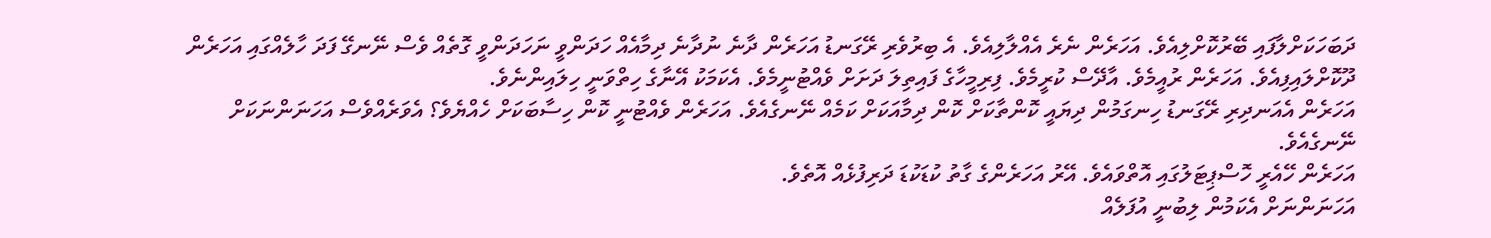ދަބަހަކަށްލާފައި ބޭރުކޮށްލިއެވެ. އަހަރެން ނެރެ އެއްލާލިއެވެ. އެ ބިރުވެރި ރޭގަނޑު އަހަރެން ދާނެ ނުދާނެ ދިމާއެއް ހަދަންވީ ނަހަދަންވީ ގޮތެއް ވެސް ނޭނގޭ ފަދަ ހާލެއްގައި އަހަރެން ދޫކޮށްލައިފިއެވެ. އަހަރެން ރުއީމެވެ. އާދޭސް ކުރީމެވެ. ފިރިމީހާގެ ފައިތިލަ ދަށަށް ވެއްޓުނީމެވެ. އެކަމަކު އޭނާގެ ހިތްވަނީ ހިލައިންނެވެ.
އަހަރެން އެއަނދިރި ރޭގަނޑު ހިނގަމުން ދިޔައީ ކޮންތާކަށް ކޮން ދިމާއަކަށް ކަމެއް ނޭނގެއެވެ. އަހަރެން ވެއްޓުނީ ކޮން ހިސާބަކަށް ހެއްޔެވެ؟ އެވަރެއްވެސް އަހަނަންނަކަށް ނޭނގެއެވެ.
އަހަރެން ހޭއެރީ ހޮސްޕިޓަލުގައި އޮތްވައެވެ. އޭރު އަހަރެންގެ ގާތު ކުޑަކުޑަ ދަރިފުޅެއް އޮތެވެ.
އަހަނަންނަށް އެކަމުން ލިބުނީ އުފަލެއް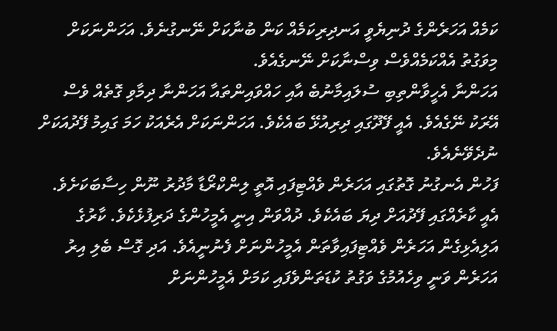ކަމެއް އަހަރެންގެ ދުނިޔެވީ އަނދިރިކަމެއް ކަން ބުނާކަށް ނޭނގުނެވެ. އަހަންނަކަށް މިވަގުތު އެއްކަމެއްވެސް ވިސްނާކަށް ނޭނގެއެވެ.
އަހަންނާ އެހީވާންތިބި ސުލައިމާނުބެ އާއި ހައްވައިންތައާ އަހަންނާ ދިމާވި ގޮތެއް ވެސް އޭރަކު ނޭގެއެވެ. އެއީ ފޭދޫގައި ދިރިއުޅޭ ބައެކެވެ. އަހަންނަކަށް އެރެއަކު ހަމަ ގައިމު ފޭދުއަކަށް ނުދެވޭނެއެވެ.
ފަހުން އެނގުނު ގޮތުގައި އަހަރެން ވެއްޓިފައި އޮތީ ލިންކްރޯޑާ މާދުރު ނޫން ހިސާބަކަށެވެ. އެއީ ކާރެއްގައި ފޭދުއަށް ދިޔަ ބައެކެވެ. ދުއްވަން އިނީ އެމީހުންގެ ދަރިފުޅެކެވެ. ކާރުގެ އަލިއެޅިގެން އަހަރެން ވެއްޓިފައިވާތަން އެމީހުންނަށް ފެނުނީއެވެ. އަދި ގޮސް ބެލި އިރު އަހަރެން ވަނީ ވިހެއުމުގެ ވަގުތު ކުޑަތަންވެފައި ކަމަށް އެމީހުންނަށް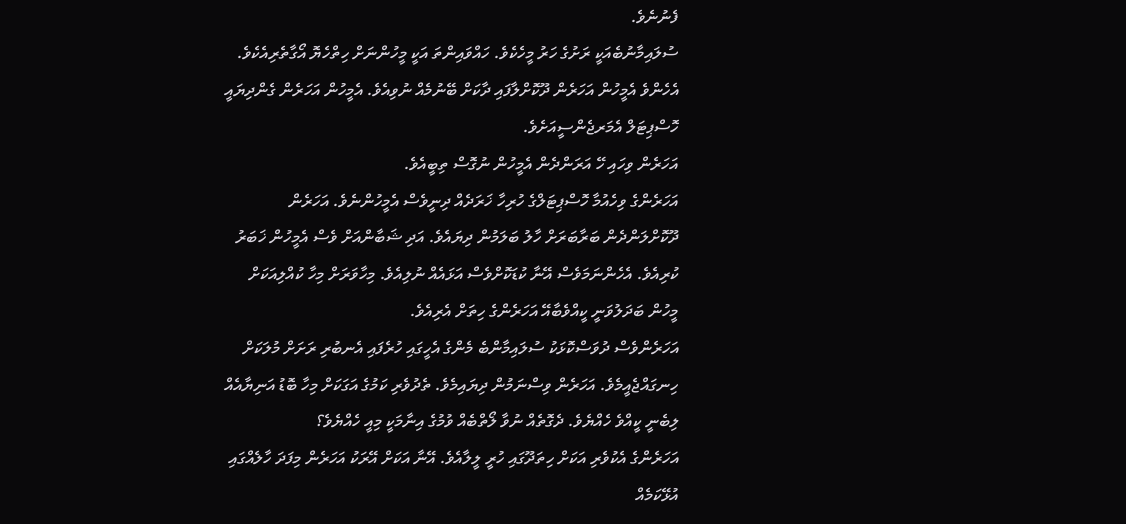ފެނުނެވެ.
ސުލައިމާނުބެއަކީ ރަށުގެ ހަރު މީހެކެވެ. ހައްވައިންތަ އަކީ މީހުންނަށް ހިތްހެޔޮ އޯގާތެރިއެކެވެ. އެހެންވެ އެމީހުން އަހަރެން ދޫކޮށްލާފައި ދާކަށް ބޭނުމެއް ނުވިއެވެ. އެމީހުން އަހަރެން ގެންދިޔައީ ހޮސްޕިޓަލް އެމަރޖެންސީއަށެވެ.
އަހަރެން ވިހައި ހޭ އަރަންދެން އެމީހުން ނުގޮސް ތިބީއެވެ.
އަހަރެންގެ ވިހެއުމާ ހޮސްޕިޓަލްގެ ހުރިހާ ޚަރަދެއް ދިނީވެސް އެމީހުންނެވެ. އަހަރެން ދޫކޮށްލަންދެން ބަރާބަރަށް ހާލު ބަލަމުން ދިޔައެވެ. އަދި ޝަބާންއަށް ވެސް އެމީހުން ޚަބަރު ކުރިއެވެ. އެހެންނަމަވެސް އޭނާ ކުޑަކޮށްވެސް އަޅައެއް ނުލިއެވެ. މިހާވަރަށް މިހާ ކުއްލިއަކަށް މީހުން ބަދަލުވަނީ ކީއްވެބާއޭ އަހަރެންގެ ހިތަށް އެރިއެވެ.
އަހަރެންވެސް ދުވަސްކޮޅަކު ސުލައިމާންބެ މެންގެ އެހީގައި ހުރެފައި އެނބުރި ރަށަށް މުލަކަށް ހިނގައްޖެއީމެވެ. އަހަރެން ވިސްނަމުން ދިޔައިމެވެ. ތެދުވެރި ކަމުގެ އަގަކަށް މިހާ ބޮޑު އަނިޔާއެއް ލިބެނީ ކީއްވެ ހެއްޔެވެ. ދެގޮތެއް ނުވާ ލޯތްބެއް ވުމުގެ އިނާމަކީ މިއީ ހެއްޔެވެ؟
އަހަރެންގެ އެކުވެރި އަކަށް ހިތަދޫގައި ހުރީ ލީލާއެވެ. އޭނާ އަކަށް އޭރަކު އަހަރެން މިފަދަ ހާލެއްގައި އުޅޭކަމެއް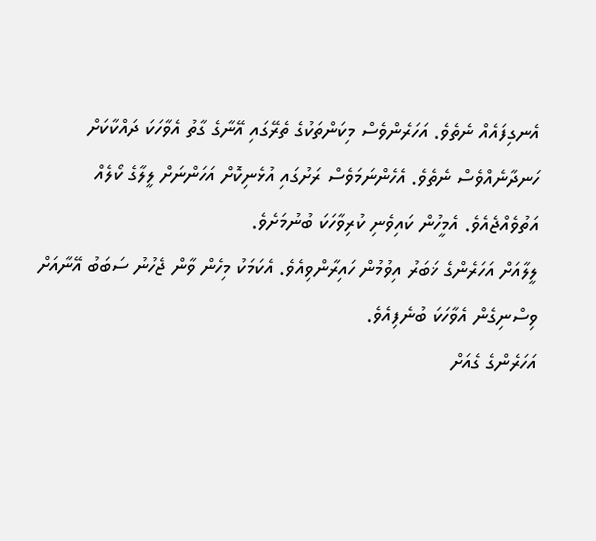އެނގިފައެއް ނެތެވެ. އަހަރެންވެސް މިކަންތަކުގެ ތެރޭގައި އޭނާގެ ގާތު އެވާހަކަ ދައްކާކަށް ހަނދާނެއްވެސް ނެތެވެ. އެހެންނަމަވެސް ރަށުގައި އުޅެނިކޮށް އަހަންނަށް ލީލާގެ ކޯލެއް އަތުވެއްޖެއެވެ. އެމީހުން ކައިވެނި ކުރިވާހަކަ ބުނުމަށެވެ.
ލީލާއަށް އަހަރެންގެ ޚަބަރު އިވުމުން ހައިރާންވިއެވެ. އެކަމަކު މިހެން ވާން ޖެހުނު ސަބަބު އޭނާއަށް ވިސްނިގެން އެވާހަކަ ބުނެފިއެވެ.
އަހަރެންގެ ގެއަށް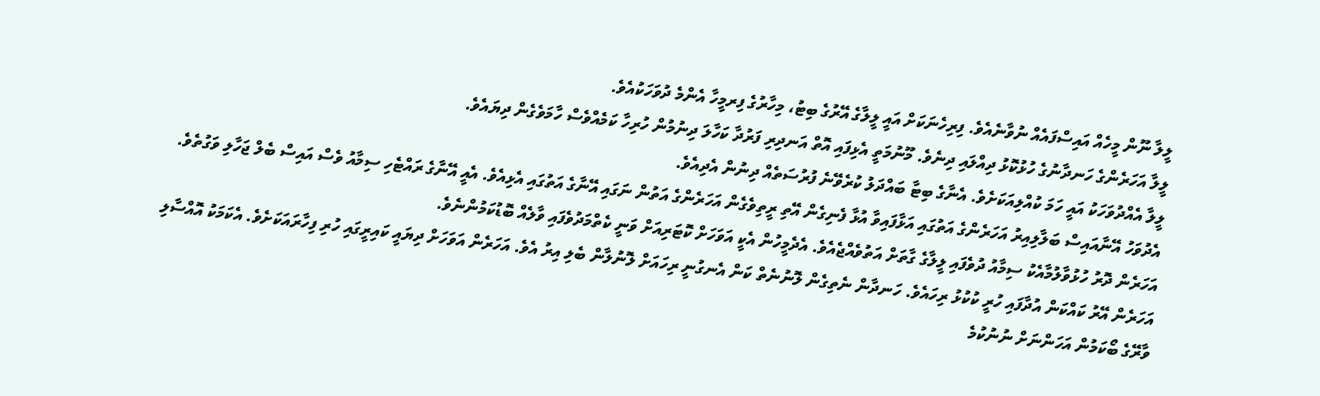ލީލާ ނޫން މީހެއް އައިސްފައެއް ނުވާނެއެވެ. ފިރިހެނަކަށް އައީ ލީލާގެ އޭރުގެ ބިޓު، މިހާރުގެ ފިރމީހާ އެންމެ ދުވަހަކުއެވެ.
ލީލާ އަހަރެންގެ ހަނދާނުގެ ހުޅުކޮޅު ދިއްލައި ދިނެވެ. މޫނުމަތީ އެޅިފައި އޮތް އަނދިރި ފަރުދާ ކަހާލަ ދިނުމުން ހުރިހާ ކަމެއްވެސް ހާމަވެގެން ދިޔައެވެ.
ލީލާ އެއްދުވަހަކު އައީ ހަމަ ކުއްލިއަކަށެވެ. އެނާގެ ބިޓާ ބައްދަލު ކުރެވޭނެ ފުރުސަތެއް ދިނުން އެދިއެވެ.
އެދުވަހު އޭނާއައިސް ބަލާލިއިރު އަހަރެންގެ އަތުގައި އަޅާފައިވާ އުޅާ ފެނިގެން އޭތި ރީތިވެގެން އަހަރެންގެ އަތުން ނަގައި އޭނާގެ އަތުގައި އެޅިއެވެ. އެއީ އޭނާގެ ރައްޓެހި ސިމާއު ވެސް އައިސް ބެލް ޖަހާލި ވަގުތެވެ. އަހަރެން ދޮރު ހުޅުވާލުމާއެކު ސިމާއު ދުވެފައި ލީލާގެ ގާތަށް އަތުވެއްޖެއެވެ. އެދެމީހުން އެކީ އަވަހަށް ކޮޓަރިއަށް ވަނީ ކެތްމަދުވެފައި ވާލެއް ބޮޑުކަމުންނެވެ.
އަހަރެން އޭރު ކައްކަން އުދާފައި ހުރީ ކުކުޅު ރިހައެވެ. ހަނދާން ނެތިގެން ލޮނުނެތް ކަން އެނގުނީ ރިހައަށް ލޮނުލާން ބެލި އިރު އެވެ. އަހަރެން އަވަހަށް ދިޔައީ ކައިރީގައި ހުރި ފިހާރައަކަށެވެ. އެކަމަކު އޮއްސާލި ވާރޭގެ ބޯކަމުން އަހަންނަށް ނުނުކުމެ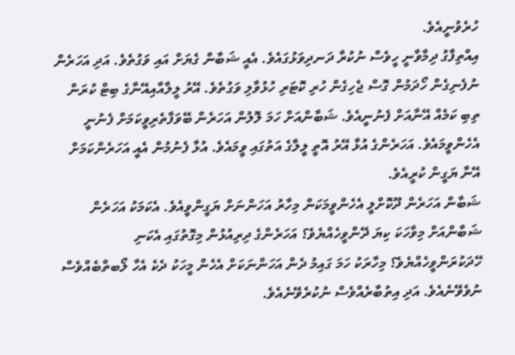ހުރެވުނީއެވެ.
އިއްތިފާގު ދިމާވާނީ ހީވެސް ނުކުރާ ދަނދިވަޅުގައެވެ. އެއީ ޝަބާން ގެޔަށް އައި ވަގުތެވެ. އަދި އަހަރެން ނުފެނިގެން ހޯދަމުން ގޮސް ޖެހިގެން ހުރި ކޮޓަރި ހުޅުވާލި ވަގުތެވެ. އޭރު ލީލާއާއިއޭނާގެ ބިޓް ކުރަން ތިބި ކަމެއް އޭނާއަށް ފެނުނީއެވެ. ޝަބާންއަށް ހަމަ ލޮލުން އަހަރެން ބޭވަފާތެރިވީކަމަށް ފެނުނީ އެހެންވީމައެވެ. އަހަރެންގެ އުޅާ އޭރު އޮތީ ލީލާގެ އަތުގައި ވީމައެވެ. އުޅާ ފެނުމުން އެއީ އަހަރެންކަމަށް އޭނާ ޔަގީން ކުރީއެވެ.
ޝަބާން އަހަރެން ދޫކޮށްލީ އެހެންވީމަކަން މިހާރު އަހަންނަށް ޔަގީންވީއެވެ. އެކަމަކު އަހަރެން ޝަބާންއަށް މިވާހަކަ ކިޔަ ދޭންވީހެއްޔެވެ؟ އަހަރެންގެ ދިރިއުޅުން މިގޮތުގައި އެކަނި ހޭދަކުރަންވީހެއްޔެވެ؟ މިހާރަކު ހަމަ ގައިމު ދެން އަހަންނަކަށް އެހެން މީހަކު ދެކެ އެހާ ލޯބތްބެއްވެސް ނުވެވޭނެއެވެ. އަދި އިތުބާރެއްވެސް ނުކުރެވޭނެއެވެ.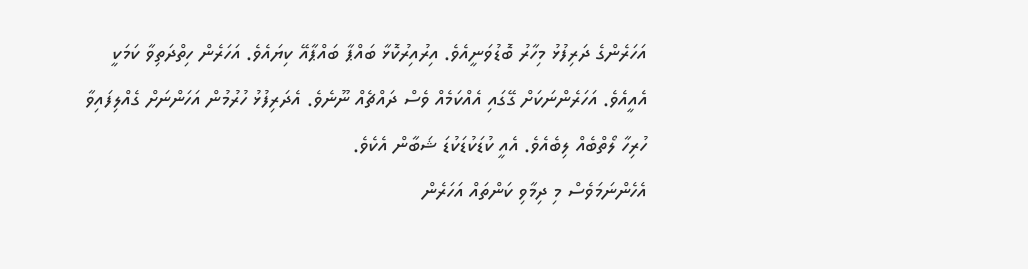އަހަރެންގެ ދަރިފުޅު މިހާރު ބޮޑުވަނީއެވެ. އިރުއިރުކޮޅާ ބައްޕާ ބައްޕާއޭ ކިޔައެވެ. އަހަރެން ހިތްދަތިވާ ކަމަކީ އެއީއެވެ. އަހަރެންނަކަށް ގޭގައި އެއްކަމެއް ވެސް ދައްޗެއް ނޫނެވެ. އެދަރިފުޅު ހުރުމުން އަހަންނަށް ގެއްލިފައިވާ ހުރިހާ ލޯތްބެއް ލިބެއެވެ. އެއީ ކުޑަކުޑަކުޑަ ޝަބާން އެކެވެ.
އެހެންނަމަވެސް މި ދިމާވި ކަންތައް އަހަރެން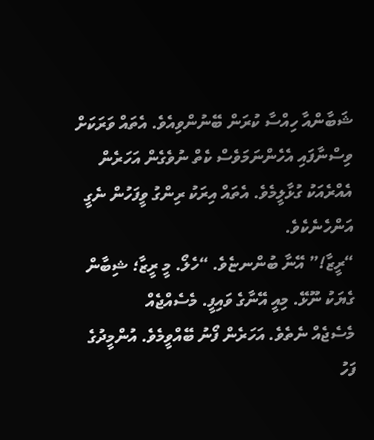ޝަބާންއާ ހިއްސާ ކުރަން ބޭނުންވިއެވެ. އެތައް ވަރަކަށް ވިސްނާފައި އެހެންނަމަވެސް ކެތް ނުވެގެން އަހަރެން އެއްރެއަކު ގުޅާލީމެވެ. އެތައް އިރަކު ރިންގު ވީފަހުން ނެގީ އަންހެނެކެވެ.
“ރީޒާ!” އޭނާ ބުންނޏެވެ. “ހެލޯ. މީ ރީޒާ؛ ޝިބާން ގެޔަކު ނޫޅޭ. މިއީ އޭނާގެ ވައިފީ. މެސެއްޖެއް
މެސެޖެއް ނެތެވެ. އަހަރެން ފޯނު ބޭއްވީމެވެ. އުންމީދުގެ ފަހު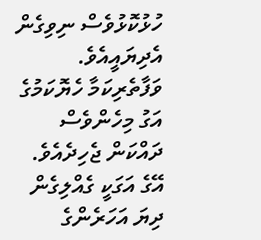ހުޅުކޮޅުވެސް ނިވިގެން އެދިޔައީއެވެ.
ވަފާތެރިކަމާ ހެޔޮކަމުގެ އަގު މިހެންވެސް ދައްކަން ޖެހިދެއެވެ. އޭގެ އަގަކީ ގެއްލިގެން ދިޔަ އަހަރެންގެ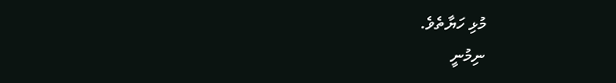މުޅި ހަޔާތެވެ.
ނިމުނީ